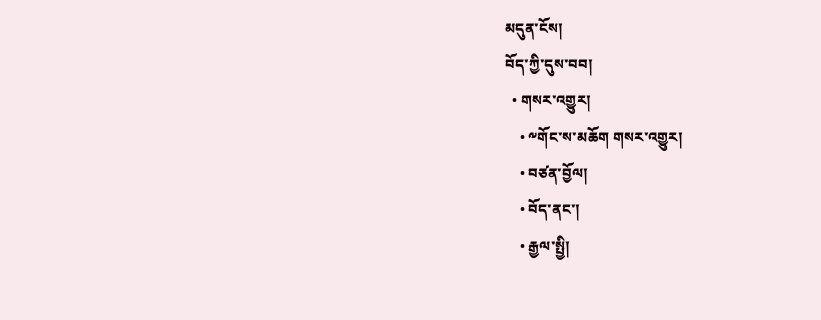མདུན་ངོས།
བོད་ཀྱི་དུས་བབ།
  • གསར་འགྱུར།
    • ༸གོང་ས་མཆོག གསར་འགྱུར།
    • བཙན་བྱོལ།
    • བོད་ནང་།
    • རྒྱལ་སྤྱི།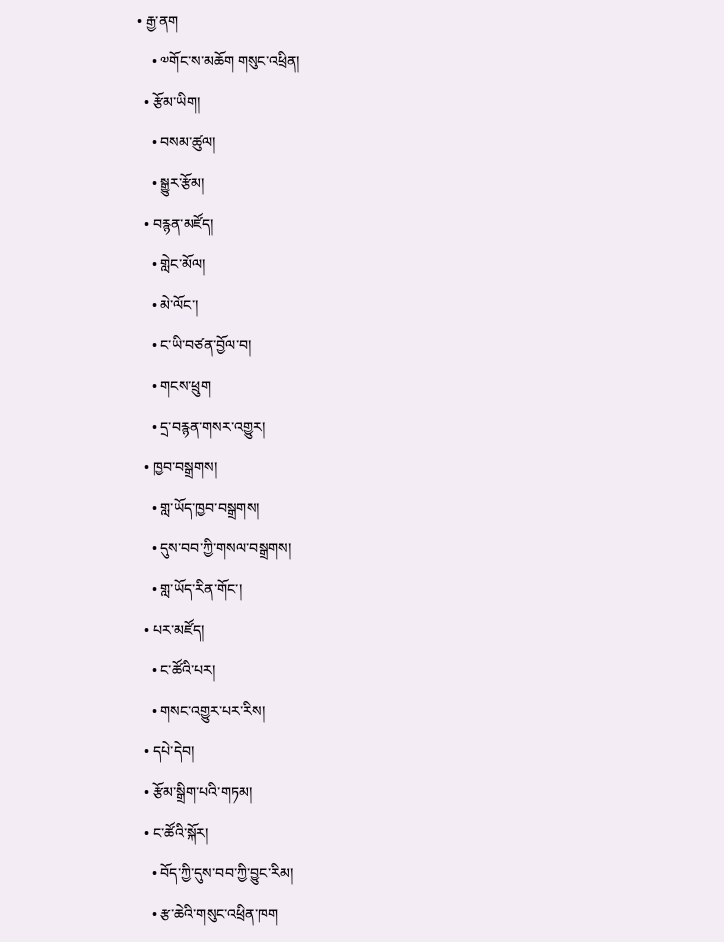• རྒྱ་ནག
    • ༧གོང་ས་མཆོག གསུང་འཕྲིན།
  • རྩོམ་ཡིག།
    • བསམ་ཚུལ།
    • སྒྱུར་རྩོམ།
  • བརྙན་མཛོད།
    • གླེང་མོལ།
    • མེ་ལོང་།
    • ང་ཡི་བཙན་བྱོལ་བ།
    • གངས་ཕྲུག
    • དྲ་བརྙན་གསར་འགྱུར།
  • ཁྱབ་བསྒྲགས།
    • གླ་ཡོད་ཁྱབ་བསྒྲགས།
    • དུས་བབ་ཀྱི་གསལ་བསྒྲགས།
    • གླ་ཡོད་རིན་གོང་།
  • པར་མཛོད།
    • ང་ཚོའི་པར།
    • གསང་འགྱུར་པར་རིས།
  • དཔེ་དེབ།
  • རྩོམ་སྒྲིག་པའི་གཏམ།
  • ང་ཚོའི་སྐོར།
    • བོད་ཀྱི་དུས་བབ་ཀྱི་བྱུང་རིམ།
    • རྩ་ཆེའི་གསུང་འཕྲིན་ཁག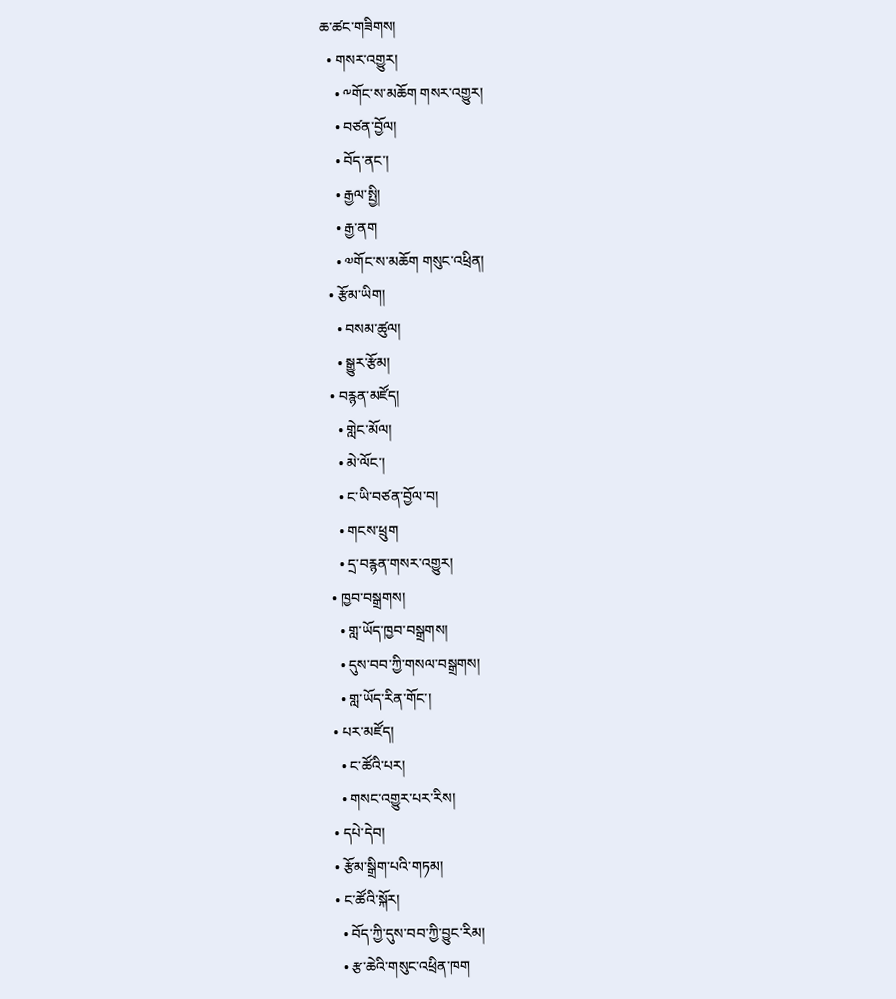ཆ་ཚང་གཟིགས།
  • གསར་འགྱུར།
    • ༸གོང་ས་མཆོག གསར་འགྱུར།
    • བཙན་བྱོལ།
    • བོད་ནང་།
    • རྒྱལ་སྤྱི།
    • རྒྱ་ནག
    • ༧གོང་ས་མཆོག གསུང་འཕྲིན།
  • རྩོམ་ཡིག།
    • བསམ་ཚུལ།
    • སྒྱུར་རྩོམ།
  • བརྙན་མཛོད།
    • གླེང་མོལ།
    • མེ་ལོང་།
    • ང་ཡི་བཙན་བྱོལ་བ།
    • གངས་ཕྲུག
    • དྲ་བརྙན་གསར་འགྱུར།
  • ཁྱབ་བསྒྲགས།
    • གླ་ཡོད་ཁྱབ་བསྒྲགས།
    • དུས་བབ་ཀྱི་གསལ་བསྒྲགས།
    • གླ་ཡོད་རིན་གོང་།
  • པར་མཛོད།
    • ང་ཚོའི་པར།
    • གསང་འགྱུར་པར་རིས།
  • དཔེ་དེབ།
  • རྩོམ་སྒྲིག་པའི་གཏམ།
  • ང་ཚོའི་སྐོར།
    • བོད་ཀྱི་དུས་བབ་ཀྱི་བྱུང་རིམ།
    • རྩ་ཆེའི་གསུང་འཕྲིན་ཁག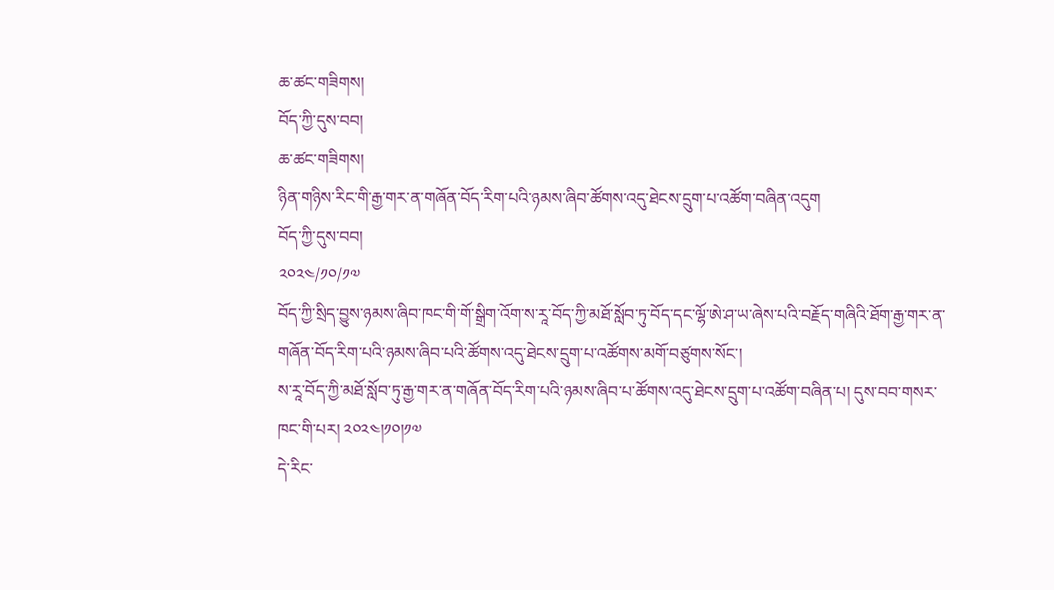ཆ་ཚང་གཟིགས།
བོད་ཀྱི་དུས་བབ།
ཆ་ཚང་གཟིགས།
ཉིན་གཉིས་རིང་གི་རྒྱ་གར་ན་གཞོན་བོད་རིག་པའི་ཉམས་ཞིབ་ཚོགས་འདུ་ཐེངས་དྲུག་པ་འཚོག་བཞིན་འདུག
བོད་ཀྱི་དུས་བབ།
༢༠༢༤/༡༠/༡༧
བོད་ཀྱི་སྲིད་བྱུས་ཉམས་ཞིབ་ཁང་གི་གོ་སྒྲིག་འོག་ས་རཱ་བོད་ཀྱི་མཐོ་སློབ་ཏུ་བོད་དང་ལྷོ་ཨེ་ཤ་ཡ་ཞེས་པའི་བརྗོད་གཞིའི་ཐོག་རྒྱ་གར་ན་གཞོན་བོད་རིག་པའི་ཉམས་ཞིབ་པའི་ཚོགས་འདུ་ཐེངས་དྲུག་པ་འཚོགས་མགོ་བཙུགས་སོང་།
ས་རཱ་བོད་ཀྱི་མཐོ་སློབ་ཏུ་རྒྱ་གར་ན་གཞོན་བོད་རིག་པའི་ཉམས་ཞིབ་པ་ཚོགས་འདུ་ཐེངས་དྲུག་པ་འཚོག་བཞིན་པ། དུས་བབ་གསར་ཁང་གི་པར། ༢༠༢༤།༡༠།༡༧
དེ་རིང་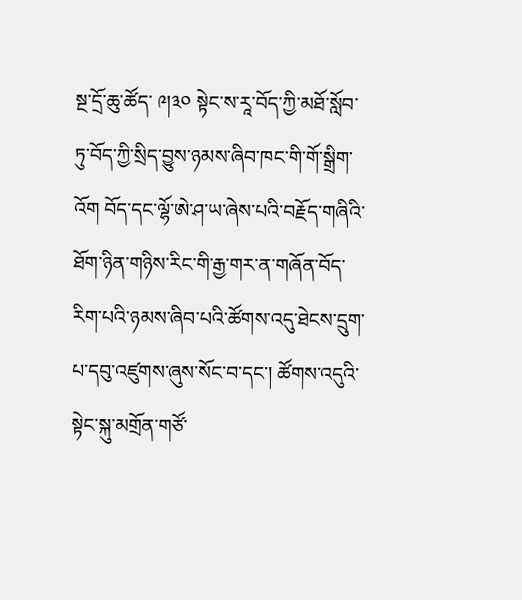སྔ་དྲོ་ཆུ་ཚོད་ ༩།༣༠ སྟེང་ས་རཱ་བོད་ཀྱི་མཐོ་སློབ་ཏུ་བོད་ཀྱི་སྲིད་བྱུས་ཉམས་ཞིབ་ཁང་གི་གོ་སྒྲིག་འོག བོད་དང་ལྷོ་ཨེ་ཤ་ཡ་ཞེས་པའི་བརྗོད་གཞིའི་ཐོག་ཉིན་གཉིས་རིང་གི་རྒྱ་གར་ན་གཞོན་བོད་རིག་པའི་ཉམས་ཞིབ་པའི་ཚོགས་འདུ་ཐེངས་དྲུག་པ་དབུ་འཛུགས་ཞུས་སོང་བ་དང་། ཚོགས་འདུའི་སྟེང་སྐུ་མགྲོན་གཙོ་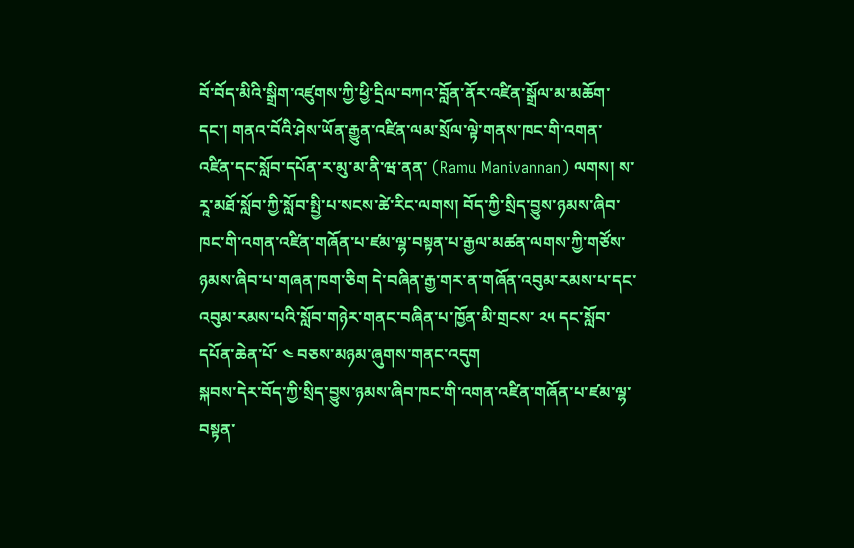བོ་བོད་མིའི་སྒྲིག་འཛུགས་ཀྱི་ཕྱི་དྲིལ་བཀའ་བློན་ནོར་འཛིན་སྒྲོལ་མ་མཆོག་དང་། གནའ་བོའི་ཤེས་ཡོན་རྒྱུན་འཛིན་ལམ་སྲོལ་ལྟེ་གནས་ཁང་གི་འགན་འཛིན་དང་སློབ་དཔོན་ར་མུ་མ་ནི་ཝ་ནན་ (Ramu Manivannan) ལགས། ས་རཱ་མཐོ་སློབ་ཀྱི་སློབ་སྤྱི་པ་སངས་ཚེ་རིང་ལགས། བོད་ཀྱི་སྲིད་བྱུས་ཉམས་ཞིབ་ཁང་གི་འགན་འཛིན་གཞོན་པ་ཛམ་ལྷ་བསྟན་པ་རྒྱལ་མཚན་ལགས་ཀྱི་གཙོས་ཉམས་ཞིབ་པ་གཞན་ཁག་ཅིག དེ་བཞིན་རྒྱ་གར་ན་གཞོན་འབུམ་རམས་པ་དང་འབུམ་རམས་པའི་སློབ་གཉེར་གནང་བཞིན་པ་ཁྱོན་མི་གྲངས་ ༢༥ དང་སློབ་དཔོན་ཆེན་པོ་ ༤ བཅས་མཉམ་ཞུགས་གནང་འདུག
སྐབས་དེར་བོད་ཀྱི་སྲིད་བྱུས་ཉམས་ཞིབ་ཁང་གི་འགན་འཛིན་གཞོན་པ་ཛམ་ལྷ་བསྟན་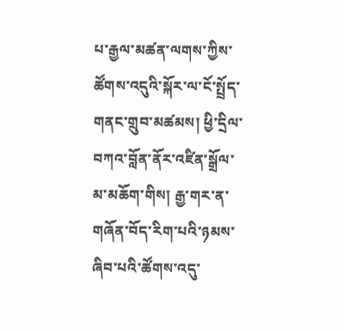པ་རྒྱལ་མཚན་ལགས་ཀྱིས་ཚོགས་འདུའི་སྐོར་ལ་ངོ་སྤྲོད་གནང་གྲུབ་མཚམས། ཕྱི་དྲིལ་བཀའ་བློན་ནོར་འཛིན་སྒྲོལ་མ་མཆོག་གིས། རྒྱ་གར་ན་གཞོན་བོད་རིག་པའི་ཉམས་ཞིབ་པའི་ཚོགས་འདུ་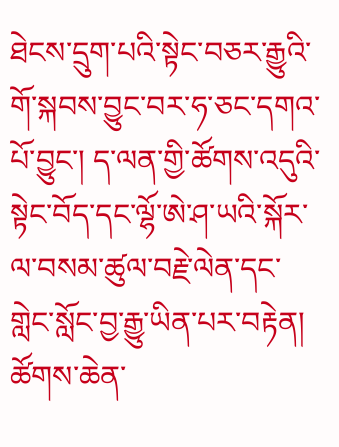ཐེངས་དྲུག་པའི་སྟེང་བཅར་རྒྱུའི་གོ་སྐབས་བྱུང་བར་ཧ་ཅང་དགའ་པོ་བྱུང་། ད་ལན་གྱི་ཚོགས་འདུའི་སྟེང་བོད་དང་ལྷོ་ཨེ་ཤ་ཡའི་སྐོར་ལ་བསམ་ཚུལ་བརྗེ་ལེན་དང་གླེང་སློང་བྱ་རྒྱུ་ཡིན་པར་བརྟེན། ཚོགས་ཆེན་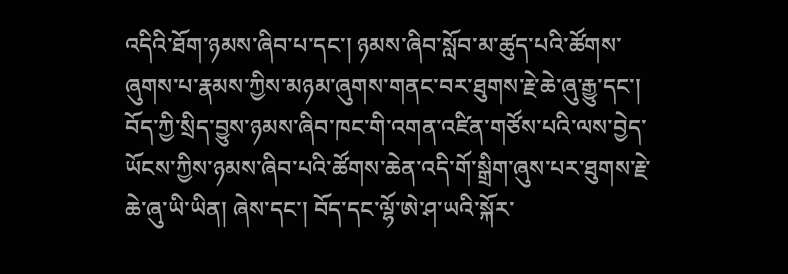འདིའི་ཐོག་ཉམས་ཞིབ་པ་དང་། ཉམས་ཞིབ་སློབ་མ་ཚུད་པའི་ཚོགས་ཞུགས་པ་རྣམས་ཀྱིས་མཉམ་ཞུགས་གནང་བར་ཐུགས་རྗེ་ཆེ་ཞུ་རྒྱུ་དང་། བོད་ཀྱི་སྲིད་བྱུས་ཉམས་ཞིབ་ཁང་གི་འགན་འཛིན་གཙོས་པའི་ལས་བྱེད་ཡོངས་ཀྱིས་ཉམས་ཞིབ་པའི་ཚོགས་ཆེན་འདི་གོ་སྒྲིག་ཞུས་པར་ཐུགས་རྗེ་ཆེ་ཞུ་ཡི་ཡིན། ཞེས་དང་། བོད་དང་ལྷོ་ཨེ་ཤ་ཡའི་སྐོར་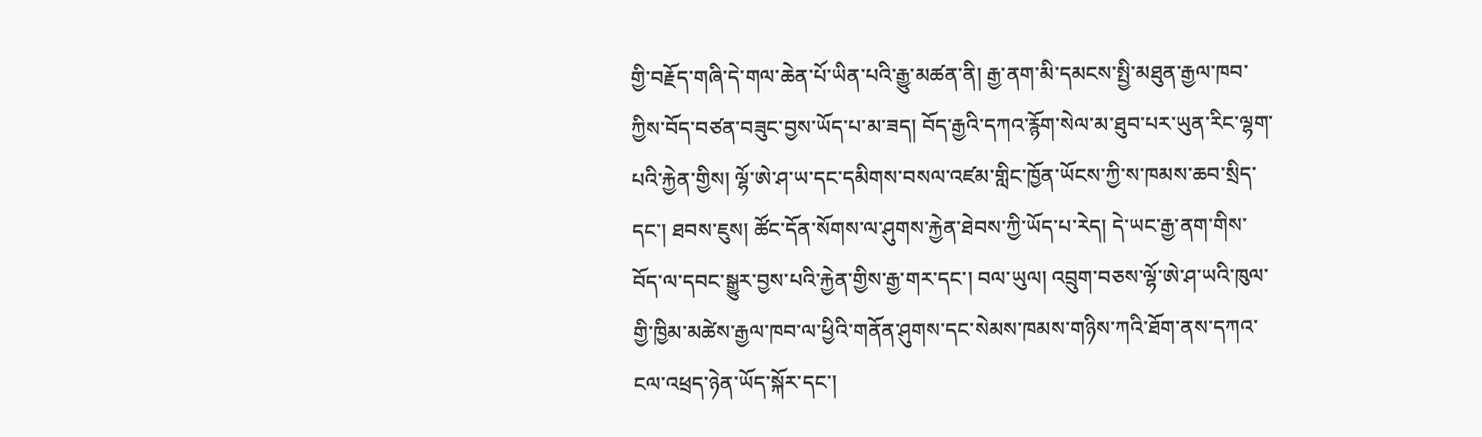གྱི་བརྗོད་གཞི་དེ་གལ་ཆེན་པོ་ཡིན་པའི་རྒྱུ་མཚན་ནི། རྒྱ་ནག་མི་དམངས་སྤྱི་མཐུན་རྒྱལ་ཁབ་ཀྱིས་བོད་བཙན་བཟུང་བྱས་ཡོད་པ་མ་ཟད། བོད་རྒྱའི་དཀའ་རྙོག་སེལ་མ་ཐུབ་པར་ཡུན་རིང་ལྷག་པའི་རྐྱེན་གྱིས། ལྷོ་ཨེ་ཤ་ཡ་དང་དམིགས་བསལ་འཛམ་གླིང་ཁྱོན་ཡོངས་ཀྱི་ས་ཁམས་ཆབ་སྲིད་དང་། ཐབས་ཇུས། ཚོང་དོན་སོགས་ལ་ཤུགས་རྐྱེན་ཐེབས་ཀྱི་ཡོད་པ་རེད། དེ་ཡང་རྒྱ་ནག་གིས་བོད་ལ་དབང་སྒྱུར་བྱས་པའི་རྐྱེན་གྱིས་རྒྱ་གར་དང་། བལ་ཡུལ། འབྲུག་བཅས་ལྷོ་ཨེ་ཤ་ཡའི་ཁུལ་གྱི་ཁྱིམ་མཚེས་རྒྱལ་ཁབ་ལ་ཕྱིའི་གནོན་ཤུགས་དང་སེམས་ཁམས་གཉིས་ཀའི་ཐོག་ནས་དཀའ་ངལ་འཕྲད་ཉེན་ཡོད་སྐོར་དང་།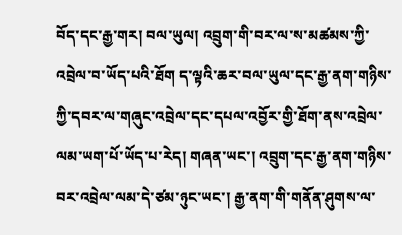བོད་དང་རྒྱ་གར། བལ་ཡུལ། འབྲུག་གི་བར་ལ་ས་མཚམས་ཀྱི་འབྲེལ་བ་ཡོད་པའི་ཐོག ད་ལྟའི་ཆར་བལ་ཡུལ་དང་རྒྱ་ནག་གཉིས་ཀྱི་དབར་ལ་གཞུང་འབྲེལ་དང་དཔལ་འབྱོར་གྱི་ཐོག་ནས་འབྲེལ་ལམ་ཡག་པོ་ཡོད་པ་རེད། གཞན་ཡང་། འབྲུག་དང་རྒྱ་ནག་གཉིས་བར་འབྲེལ་ལམ་དེ་ཙམ་ཉུང་ཡང་། རྒྱ་ནག་གི་གནོན་ཤུགས་ལ་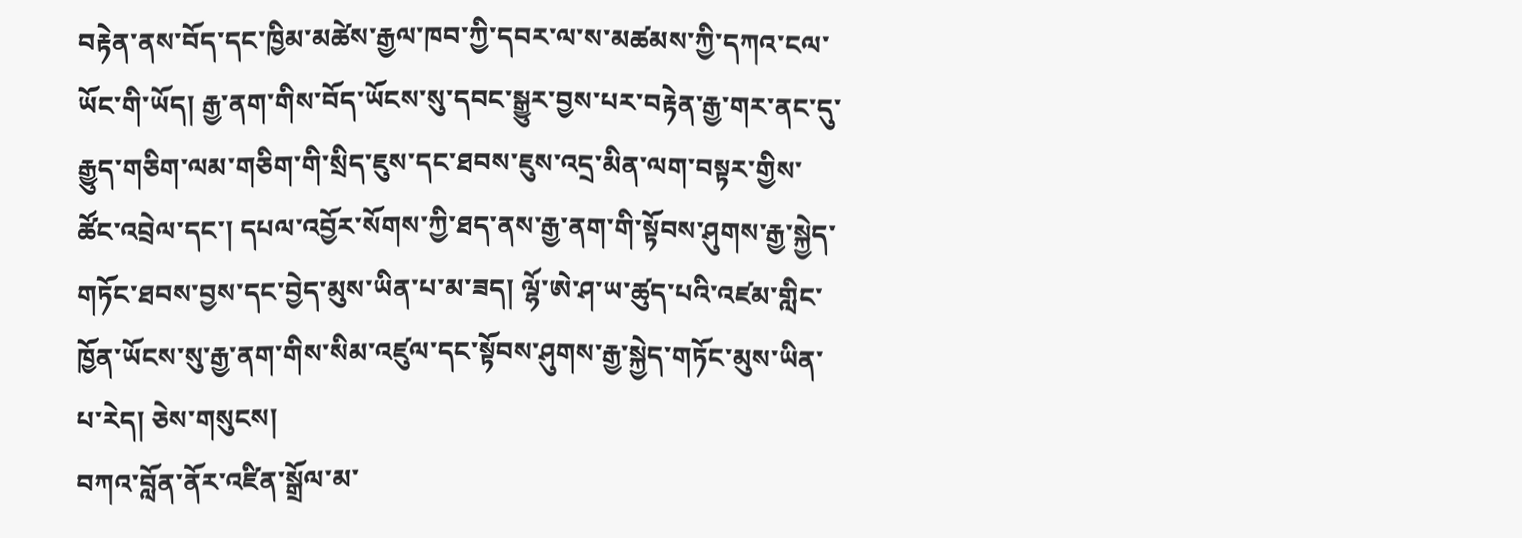བརྟེན་ནས་བོད་དང་ཁྱིམ་མཚེས་རྒྱལ་ཁབ་ཀྱི་དབར་ལ་ས་མཚམས་ཀྱི་དཀའ་ངལ་ཡོང་གི་ཡོད། རྒྱ་ནག་གིས་བོད་ཡོངས་སུ་དབང་སྒྱུར་བྱས་པར་བརྟེན་རྒྱ་གར་ནང་དུ་རྒྱུད་གཅིག་ལམ་གཅིག་གི་སྲིད་ཇུས་དང་ཐབས་ཇུས་འདྲ་མིན་ལག་བསྟར་གྱིས་ཚོང་འབྲེལ་དང་། དཔལ་འབྱོར་སོགས་ཀྱི་ཐད་ནས་རྒྱ་ནག་གི་སྟོབས་ཤུགས་རྒྱ་སྐྱེད་གཏོང་ཐབས་བྱས་དང་བྱེད་མུས་ཡིན་པ་མ་ཟད། ལྷོ་ཨེ་ཤ་ཡ་ཚུད་པའི་འཛམ་གླིང་ཁྱོན་ཡོངས་སུ་རྒྱ་ནག་གིས་སིམ་འཛུལ་དང་སྟོབས་ཤུགས་རྒྱ་སྐྱེད་གཏོང་མུས་ཡིན་པ་རེད། ཅེས་གསུངས།
བཀའ་བློན་ནོར་འཛིན་སྒྲོལ་མ་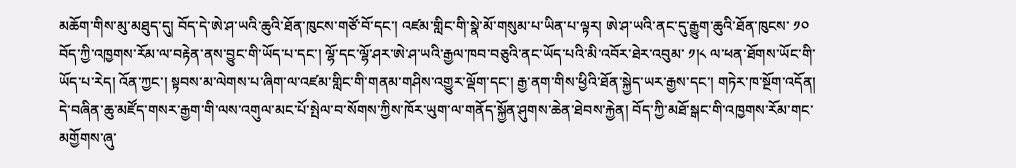མཆོག་གིས་མུ་མཐུད་དུ། བོད་དེ་ཨེ་ཤ་ཡའི་ཆུའི་ཐོན་ཁུངས་གཙོ་བོ་དང་། འཛམ་གླིང་གི་སྣེ་མོ་གསུམ་པ་ཡིན་པ་ལྟར། ཨེ་ཤ་ཡའི་ནང་དུ་རྒྱུག་ཆུའི་ཐོན་ཁུངས་ ༡༠ བོད་ཀྱི་འཁྱགས་རོམ་ལ་བརྟེན་ནས་བྱུང་གི་ཡོད་པ་དང་། ལྷོ་དང་ལྷོ་ཤར་ཨེ་ཤ་ཡའི་རྒྱལ་ཁབ་བཅུའི་ནང་ཡོད་པའི་མི་འབོར་ཐེར་འབུམ་ ༡།༨ ལ་ཕན་ཐོགས་ཡོང་གི་ཡོད་པ་རེད། འོན་ཀྱང་། སྟབས་མ་ལེགས་པ་ཞིག་ལ་འཛམ་གླིང་གི་གནམ་གཤིས་འགྱུར་ལྡོག་དང་། རྒྱ་ནག་གིས་ཕྱིའི་ཐོན་སྐྱེད་ཡར་རྒྱས་དང་། གཏེར་ཁ་སྔོག་འདོན། དེ་བཞིན་ཆུ་མཛོད་གསར་རྒྱག་གི་ལས་འགུལ་མང་པོ་སྤེལ་བ་སོགས་ཀྱིས་ཁོར་ཡུག་ལ་གནོད་སྐྱོན་ཤུགས་ཆེན་ཐེབས་རྐྱེན། བོད་ཀྱི་མཐོ་སྒང་གི་འཁྱགས་རོམ་གང་མགྱོགས་ཞུ་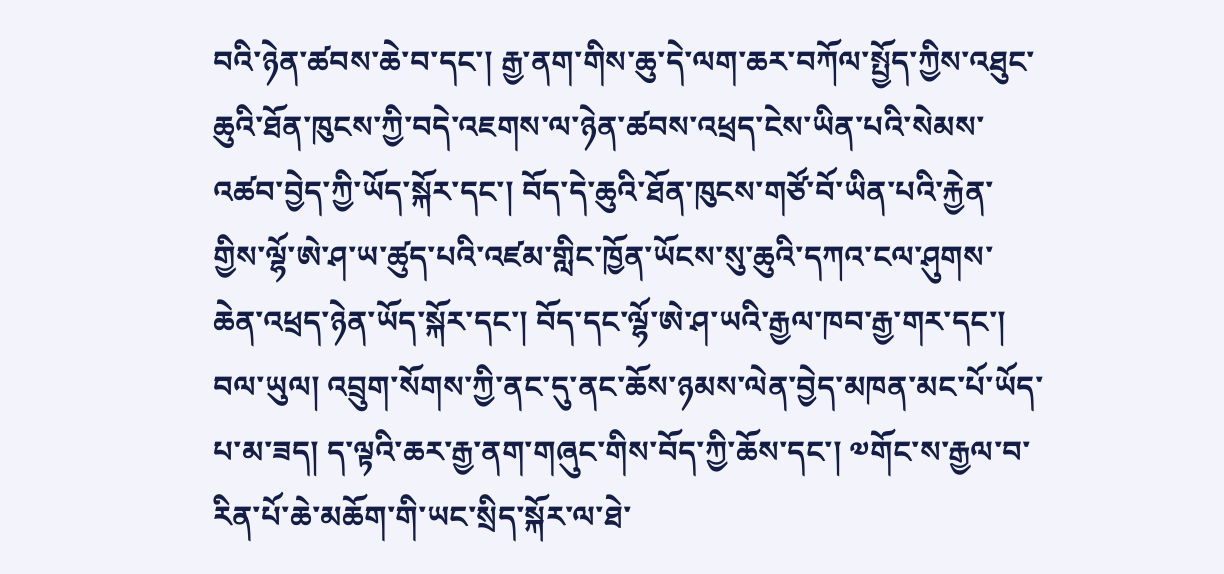བའི་ཉེན་ཚབས་ཆེ་བ་དང་། རྒྱ་ནག་གིས་ཆུ་དེ་ལག་ཆར་བཀོལ་སྤྱོད་ཀྱིས་འཐུང་ཆུའི་ཐོན་ཁུངས་ཀྱི་བདེ་འཇགས་ལ་ཉེན་ཚབས་འཕྲད་ངེས་ཡིན་པའི་སེམས་འཚབ་བྱེད་ཀྱི་ཡོད་སྐོར་དང་། བོད་དེ་ཆུའི་ཐོན་ཁུངས་གཙོ་བོ་ཡིན་པའི་རྐྱེན་གྱིས་ལྷོ་ཨེ་ཤ་ཡ་ཚུད་པའི་འཛམ་གླིང་ཁྱོན་ཡོངས་སུ་ཆུའི་དཀའ་ངལ་ཤུགས་ཆེན་འཕྲད་ཉེན་ཡོད་སྐོར་དང་། བོད་དང་ལྷོ་ཨེ་ཤ་ཡའི་རྒྱལ་ཁབ་རྒྱ་གར་དང་། བལ་ཡུལ། འབྲུག་སོགས་ཀྱི་ནང་དུ་ནང་ཆོས་ཉམས་ལེན་བྱེད་མཁན་མང་པོ་ཡོད་པ་མ་ཟད། ད་ལྟའི་ཆར་རྒྱ་ནག་གཞུང་གིས་བོད་ཀྱི་ཆོས་དང་། ༧གོང་ས་རྒྱལ་བ་རིན་པོ་ཆེ་མཆོག་གི་ཡང་སྲིད་སྐོར་ལ་ཐེ་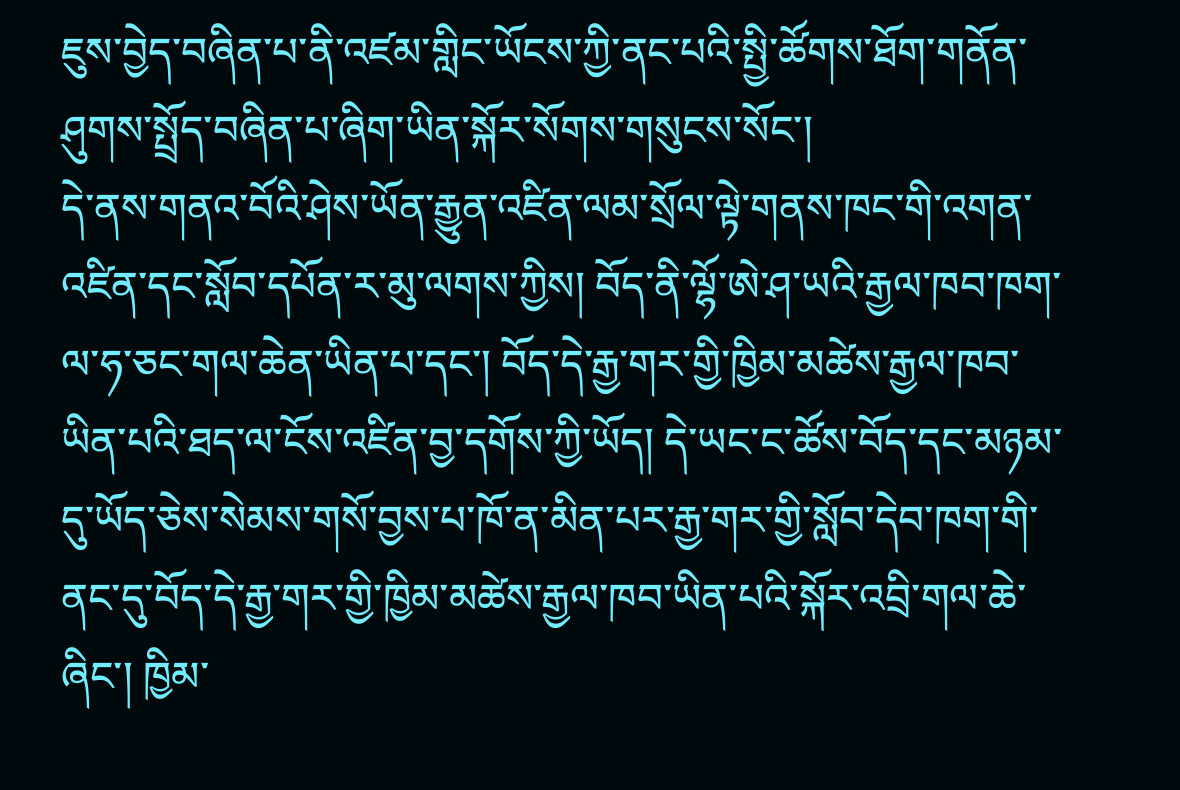ཇུས་བྱེད་བཞིན་པ་ནི་འཛམ་གླིང་ཡོངས་ཀྱི་ནང་པའི་སྤྱི་ཚོགས་ཐོག་གནོན་ཤུགས་སྤྲོད་བཞིན་པ་ཞིག་ཡིན་སྐོར་སོགས་གསུངས་སོང་།
དེ་ནས་གནའ་བོའི་ཤེས་ཡོན་རྒྱུན་འཛིན་ལམ་སྲོལ་ལྟེ་གནས་ཁང་གི་འགན་འཛིན་དང་སློབ་དཔོན་ར་མུ་ལགས་ཀྱིས། བོད་ནི་ལྷོ་ཨེ་ཤ་ཡའི་རྒྱལ་ཁབ་ཁག་ལ་ཧ་ཅང་གལ་ཆེན་ཡིན་པ་དང་། བོད་དེ་རྒྱ་གར་གྱི་ཁྱིམ་མཚེས་རྒྱལ་ཁབ་ཡིན་པའི་ཐད་ལ་ངོས་འཛིན་བྱ་དགོས་ཀྱི་ཡོད། དེ་ཡང་ང་ཚོས་བོད་དང་མཉམ་དུ་ཡོད་ཅེས་སེམས་གསོ་བྱས་པ་ཁོ་ན་མིན་པར་རྒྱ་གར་གྱི་སློབ་དེབ་ཁག་གི་ནང་དུ་བོད་དེ་རྒྱ་གར་གྱི་ཁྱིམ་མཚེས་རྒྱལ་ཁབ་ཡིན་པའི་སྐོར་འབྲི་གལ་ཆེ་ཞིང་། ཁྱིམ་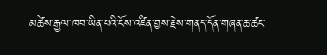མཚེས་རྒྱལ་ཁབ་ཡིན་པའི་ངོས་འཛིན་བྱས་རྗེས་གནད་དོན་གཞན་ཆ་ཚང་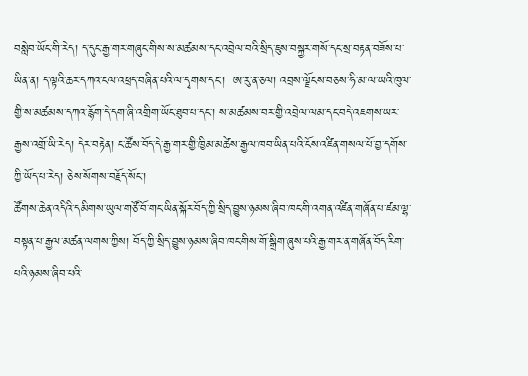བསླེབ་ཡོང་གི་རེད། ད་དུང་རྒྱ་གར་གཞུང་གིས་ས་མཚམས་དང་འབྲེལ་བའི་སྲིད་ཇུས་བསྐྱར་གསོ་དང་སྲ་བརྟན་བཟོས་པ་ཡིན་ན། ད་ལྟའི་ཆར་དཀའ་ངལ་འཕྲད་བཞིན་པའི་ལ་དྭགས་དང་།  ཨ་རུ་ན་ཅལ། འབྲས་ལྗོངས་བཅས་ཧི་མ་ལ་ཡའི་ཁུལ་གྱི་ས་མཚམས་དཀའ་རྙོག་དེ་དག་ཞི་འགྲིག་ཡོང་ཐུབ་པ་དང་། ས་མཚམས་བར་གྱི་འབྲེལ་ལམ་དང་བདེ་འཇགས་ཡར་རྒྱས་འགྲོ་ཡི་རེད། དེར་བརྟེན། ང་ཚོས་བོད་དེ་རྒྱ་གར་གྱི་ཁྱིམ་མཚེས་རྒྱལ་ཁབ་ཡིན་པའི་ངོས་འཛིན་གསལ་པོ་བྱ་དགོས་ཀྱི་ཡོད་པ་རེད། ཅེས་སོགས་བརྗོད་སོང་།
ཚོགས་ཆེན་འདིའི་དམིགས་ཡུལ་གཙོ་བོ་གང་ཡིན་སྐོར་བོད་ཀྱི་སྲིད་བྱུས་ཉམས་ཞིབ་ཁང་གི་འགན་འཛིན་གཞོན་པ་ཛམ་ལྷ་བསྟན་པ་རྒྱལ་མཚན་ལགས་ཀྱིས། བོད་ཀྱི་སྲིད་བྱུས་ཉམས་ཞིབ་ཁང་གིས་གོ་སྒྲིག་ཞུས་པའི་རྒྱ་གར་ན་གཞོན་བོད་རིག་པའི་ཉམས་ཞིབ་པའི་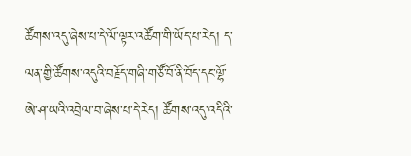ཚོགས་འདུ་ཞེས་པ་དེ་ལོ་ལྟར་འཚོག་གི་ཡོད་པ་རེད། ད་ལན་གྱི་ཚོགས་འདུའི་བརྗོད་གཞི་གཙོ་བོ་ནི་བོད་དང་ལྷོ་ཨེ་ཤ་ཡའི་འབྲེལ་བ་ཞེས་པ་དེ་རེད། ཚོགས་འདུ་འདིའི་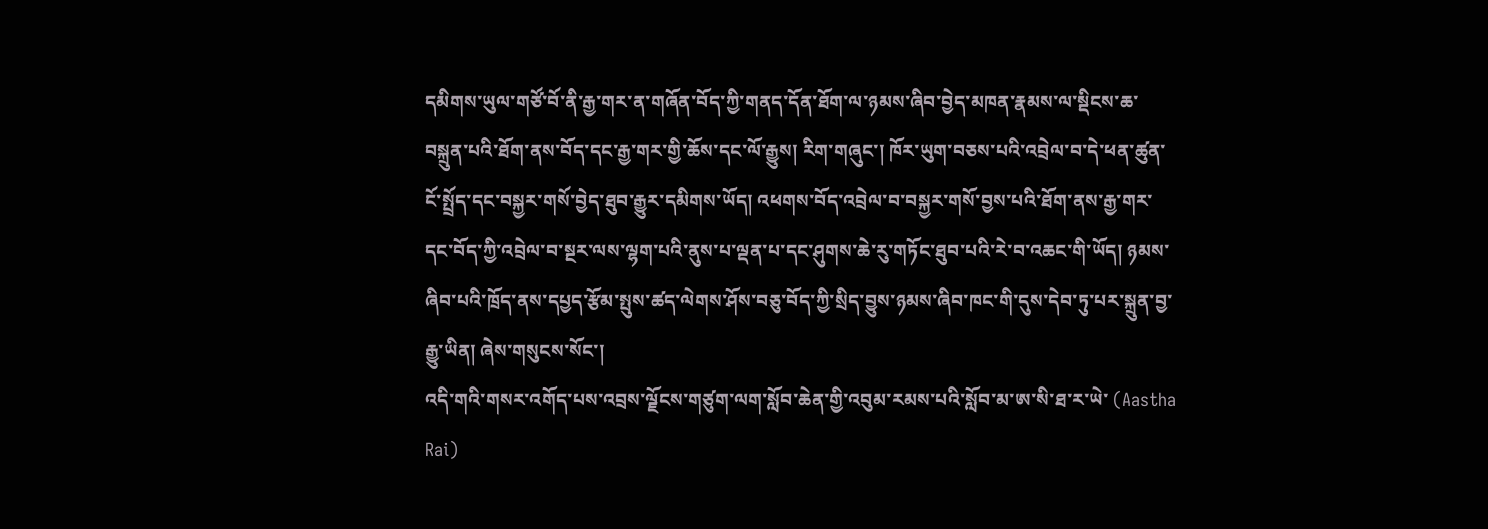དམིགས་ཡུལ་གཙོ་བོ་ནི་རྒྱ་གར་ན་གཞོན་བོད་ཀྱི་གནད་དོན་ཐོག་ལ་ཉམས་ཞིབ་བྱེད་མཁན་རྣམས་ལ་སྡིངས་ཆ་བསྐྲུན་པའི་ཐོག་ནས་བོད་དང་རྒྱ་གར་གྱི་ཆོས་དང་ལོ་རྒྱུས། རིག་གཞུང་། ཁོར་ཡུག་བཅས་པའི་འབྲེལ་བ་དེ་ཕན་ཚུན་ངོ་སྤྲོད་དང་བསྐྱར་གསོ་བྱེད་ཐུབ་རྒྱུར་དམིགས་ཡོད། འཕགས་བོད་འབྲེལ་བ་བསྐྱར་གསོ་བྱས་པའི་ཐོག་ནས་རྒྱ་གར་དང་བོད་ཀྱི་འབྲེལ་བ་སྔར་ལས་ལྷག་པའི་ནུས་པ་ལྡན་པ་དང་ཤུགས་ཆེ་རུ་གཏོང་ཐུབ་པའི་རེ་བ་འཆང་གི་ཡོད། ཉམས་ཞིབ་པའི་ཁྲོད་ནས་དཔྱད་རྩོམ་སྤུས་ཚད་ལེགས་ཤོས་བཅུ་བོད་ཀྱི་སྲིད་བྱུས་ཉམས་ཞིབ་ཁང་གི་དུས་དེབ་ཏུ་པར་སྐྲུན་བྱ་རྒྱུ་ཡིན། ཞེས་གསུངས་སོང་།
འདི་གའི་གསར་འགོད་པས་འབྲས་ལྗོངས་གཙུག་ལག་སློབ་ཆེན་གྱི་འབུམ་རམས་པའི་སློབ་མ་ཨ་སི་ཐ་ར་ཡེ་ (Aastha Rai)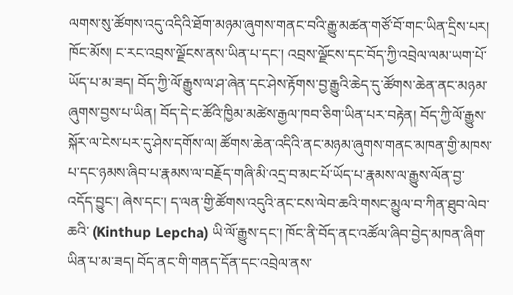ལགས་སུ་ཚོགས་འདུ་འདིའི་ཐོག་མཉམ་ཞུགས་གནང་བའི་རྒྱུ་མཚན་གཙོ་བོ་གང་ཡིན་དྲིས་པར། ཁོང་མོས། ང་རང་འབྲས་ལྗོངས་ནས་ཡིན་པ་དང་། འབྲས་ལྗོངས་དང་བོད་ཀྱི་འབྲེལ་ལམ་ཡག་པོ་ཡོད་པ་མ་ཟད། བོད་ཀྱི་ལོ་རྒྱུས་ལ་ཤ་ཞེན་དང་ཤེས་རྟོགས་བྱ་རྒྱུའི་ཆེད་དུ་ཚོགས་ཆེན་ནང་མཉམ་ཞུགས་བྱས་པ་ཡིན། བོད་དེ་ང་ཚོའི་ཁྱིམ་མཚེས་རྒྱལ་ཁབ་ཅིག་ཡིན་པར་བརྟེན། བོད་ཀྱི་ལོ་རྒྱུས་སྐོར་ལ་ངེས་པར་དུ་ཤེས་དགོས་ལ། ཚོགས་ཆེན་འདིའི་ནང་མཉམ་ཞུགས་གནང་མཁན་གྱི་མཁས་པ་དང་ཉམས་ཞིབ་པ་རྣམས་ལ་བརྗོད་གཞི་མི་འདྲ་བ་མང་པོ་ཡོད་པ་རྣམས་ལ་རྒྱུས་ལོན་བྱ་འདོད་བྱུང་། ཞེས་དང་། ད་ལན་གྱི་ཚོགས་འདུའི་ནང་ངས་ལེབ་ཆའི་གསང་མྱུལ་བ་ཀིན་ཐུབ་ལེབ་ཆའི་ (Kinthup Lepcha) ཡི་ལོ་རྒྱུས་དང་། ཁོང་ནི་བོད་ནང་འཚོལ་ཞིབ་བྱེད་མཁན་ཞིག་ཡིན་པ་མ་ཟད། བོད་ནང་གི་གནད་དོན་དང་འབྲེལ་ནས་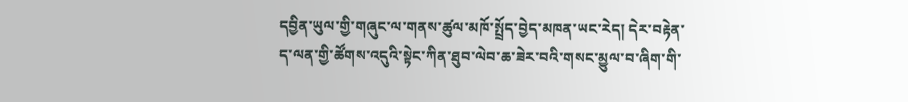དབྱིན་ཡུལ་གྱི་གཞུང་ལ་གནས་ཚུལ་མཁོ་སྤྲོད་བྱེད་མཁན་ཡང་རེད། དེར་བརྟེན་ད་ལན་གྱི་ཚོགས་འདུའི་སྟེང་ཀིན་ཐུབ་ལེབ་ཆ་ཟེར་བའི་གསང་མྱུལ་བ་ཞིག་གི་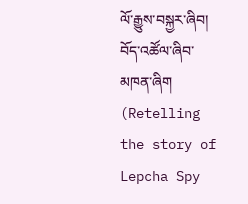ལོ་རྒྱུས་བསྐྱར་ཞིབ། བོད་འཚོལ་ཞིབ་མཁན་ཞིག (Retelling the story of Lepcha Spy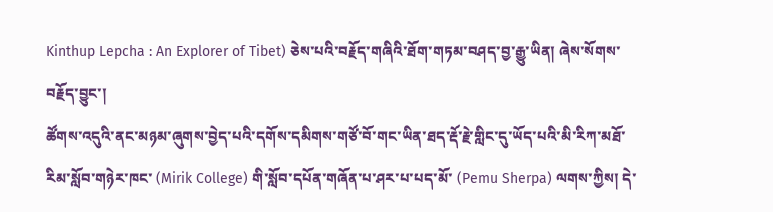Kinthup Lepcha : An Explorer of Tibet) ཅེས་པའི་བརྗོད་གཞིའི་ཐོག་གཏམ་བཤད་བྱ་རྒྱུ་ཡིན། ཞེས་སོགས་བརྗོད་བྱུང་།
ཚོགས་འདུའི་ནང་མཉམ་ཞུགས་བྱེད་པའི་དགོས་དམིགས་གཙོ་བོ་གང་ཡིན་ཐད་རྡོ་རྗེ་གླིང་དུ་ཡོད་པའི་མི་རིཀ་མཐོ་རིམ་སློབ་གཉེར་ཁང་ (Mirik College) གི་སློབ་དཔོན་གཞོན་པ་ཤར་པ་པད་མོ་ (Pemu Sherpa) ལགས་ཀྱིས། དེ་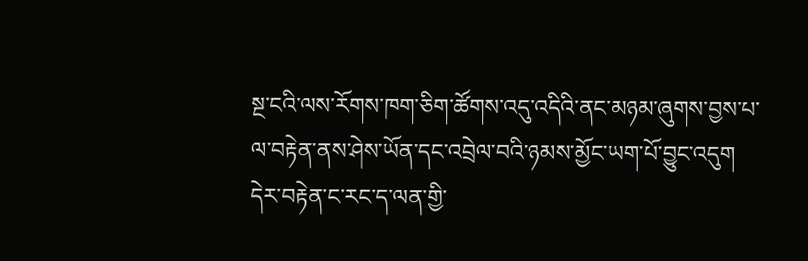སྔ་ངའི་ལས་རོགས་ཁག་ཅིག་ཚོགས་འདུ་འདིའི་ནང་མཉམ་ཞུགས་བྱས་པ་ལ་བརྟེན་ནས་ཤེས་ཡོན་དང་འབྲེལ་བའི་ཉམས་མྱོང་ཡག་པོ་བྱུང་འདུག དེར་བརྟེན་ང་རང་ད་ལན་གྱི་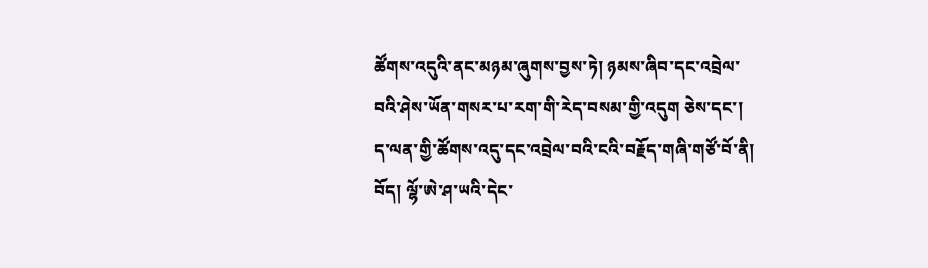ཚོགས་འདུའི་ནང་མཉམ་ཞུགས་བྱས་ཏེ། ཉམས་ཞིབ་དང་འབྲེལ་བའི་ཤེས་ཡོན་གསར་པ་རག་གི་རེད་བསམ་གྱི་འདུག ཅེས་དང་། ད་ལན་གྱི་ཚོགས་འདུ་དང་འབྲེལ་བའི་ངའི་བརྗོད་གཞི་གཙོ་བོ་ནི། བོད། ལྷོ་ཨེ་ཤ་ཡའི་དེང་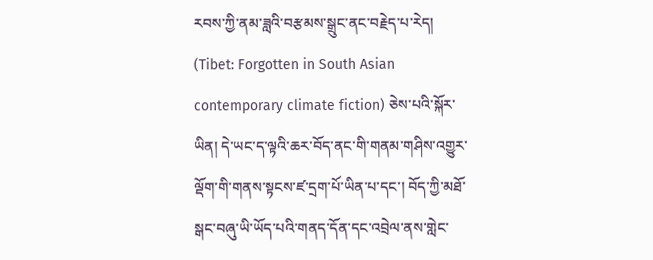རབས་ཀྱི་ནམ་ཟླའི་བརྩམས་སྒྲུང་ནང་བརྗེད་པ་རེད། (Tibet: Forgotten in South Asian contemporary climate fiction) ཅེས་པའི་སྐོར་ཡིན། དེ་ཡང་ད་ལྟའི་ཆར་བོད་ནང་གི་གནམ་གཤིས་འགྱུར་ལྡོག་གི་གནས་སྟངས་ཛ་དྲག་པོ་ཡིན་པ་དང་། བོད་ཀྱི་མཐོ་སྒང་བཞུ་ཡི་ཡོད་པའི་གནད་དོན་དང་འབྲེལ་ནས་གླེང་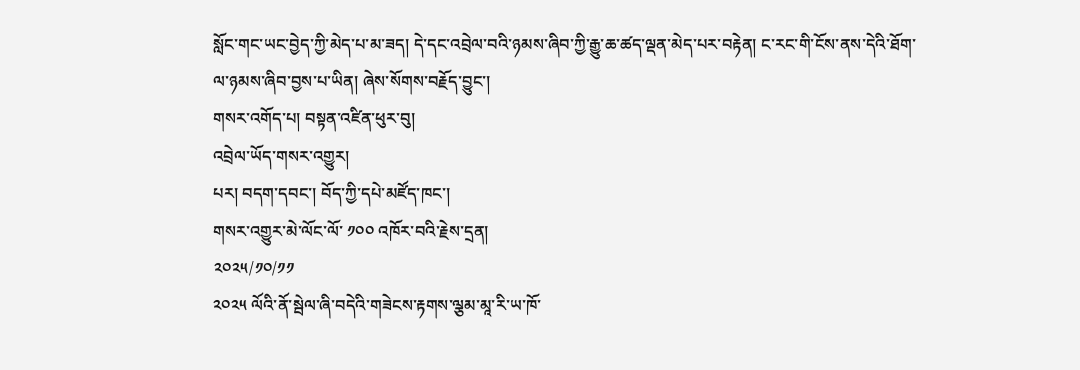སློང་གང་ཡང་བྱེད་ཀྱི་མེད་པ་མ་ཟད། དེ་དང་འབྲེལ་བའི་ཉམས་ཞིབ་ཀྱི་རྒྱུ་ཆ་ཚད་ལྡན་མེད་པར་བརྟེན། ང་རང་གི་ངོས་ནས་དེའི་ཐོག་ལ་ཉམས་ཞིབ་བྱས་པ་ཡིན། ཞེས་སོགས་བརྗོད་བྱུང་།
གསར་འགོད་པ། བསྟན་འཛིན་ཕུར་བུ།
འབྲེལ་ཡོད་གསར་འགྱུར།
པར། བདག་དབང་། བོད་ཀྱི་དཔེ་མཛོད་ཁང་།
གསར་འགྱུར་མེ་ལོང་ལོ་ ༡༠༠ འཁོར་བའི་རྗེས་དྲན།
༢༠༢༥/༡༠/༡༡
༢༠༢༥ ལོའི་ནོ་སྦེལ་ཞི་བདེའི་གཟེངས་རྟགས་ལྕམ་མཱ་རི་ཡ་ཁོ་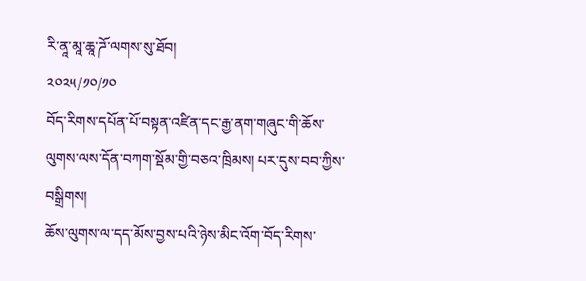རི་ནཱ་མཱ་ཆཱ་ཌོ་ལགས་སུ་ཐོབ།
༢༠༢༥/༡༠/༡༠
བོད་རིགས་དཔོན་པོ་བསྟན་འཛིན་དང་རྒྱ་ནག་གཞུང་གི་ཆོས་ལུགས་ལས་དོན་བཀག་སྡོམ་གྱི་བཅའ་ཁྲིམས། པར་དུས་བབ་ཀྱིས་བསྒྲིགས།
ཆོས་ལུགས་ལ་དད་མོས་བྱས་པའི་ཉེས་མིང་འོག་བོད་རིགས་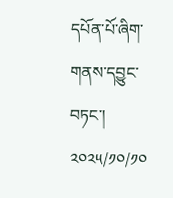དཔོན་པོ་ཞིག་གནས་དབྱུང་བཏང་།
༢༠༢༥/༡༠/༡༠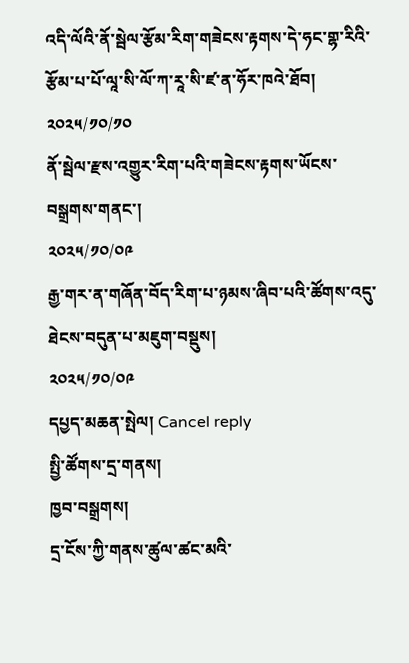འདི་ལོའི་ནོ་སྦེལ་རྩོམ་རིག་གཟེངས་རྟགས་དེ་ཧང་གྷ་རིའི་རྩོམ་པ་པོ་ལཱ་སི་ལོ་ཀ་རཱ་སི་ཛ་ན་ཧོར་ཁའེ་ཐོབ།
༢༠༢༥/༡༠/༡༠
ནོ་སྦེལ་རྫས་འགྱུར་རིག་པའི་གཟེངས་རྟགས་ཡོངས་བསྒྲགས་གནང་།
༢༠༢༥/༡༠/༠༩
རྒྱ་གར་ན་གཞོན་བོད་རིག་པ་ཉམས་ཞིབ་པའི་ཚོགས་འདུ་ཐེངས་བདུན་པ་མཇུག་བསྡུས།
༢༠༢༥/༡༠/༠༩
དཔྱད་མཆན་སྤེལ། Cancel reply
སྤྱི་ཚོགས་དྲ་གནས།
ཁྱབ་བསྒྲགས།
དྲ་ངོས་ཀྱི་གནས་ཚུལ་ཚང་མའི་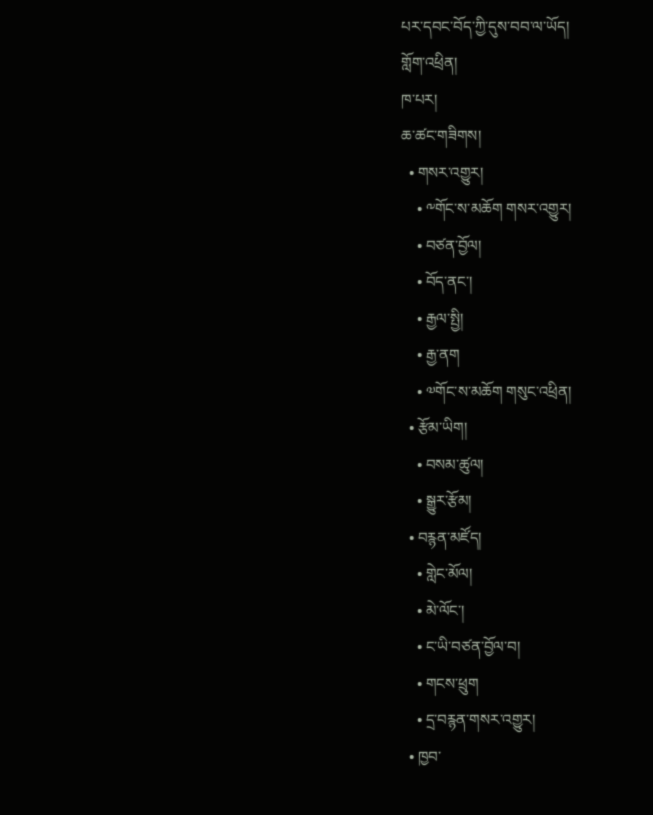པར་དབང་བོད་ཀྱི་དུས་བབ་ལ་ཡོད།
གློག་འཕྲིན།
ཁ་པར།
ཆ་ཚང་གཟིགས།
  • གསར་འགྱུར།
    • ༸གོང་ས་མཆོག གསར་འགྱུར།
    • བཙན་བྱོལ།
    • བོད་ནང་།
    • རྒྱལ་སྤྱི།
    • རྒྱ་ནག
    • ༧གོང་ས་མཆོག གསུང་འཕྲིན།
  • རྩོམ་ཡིག།
    • བསམ་ཚུལ།
    • སྒྱུར་རྩོམ།
  • བརྙན་མཛོད།
    • གླེང་མོལ།
    • མེ་ལོང་།
    • ང་ཡི་བཙན་བྱོལ་བ།
    • གངས་ཕྲུག
    • དྲ་བརྙན་གསར་འགྱུར།
  • ཁྱབ་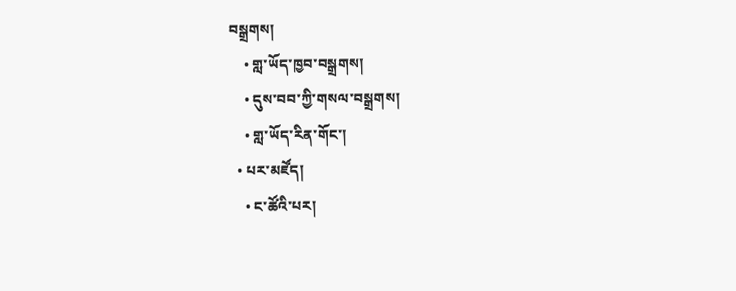བསྒྲགས།
    • གླ་ཡོད་ཁྱབ་བསྒྲགས།
    • དུས་བབ་ཀྱི་གསལ་བསྒྲགས།
    • གླ་ཡོད་རིན་གོང་།
  • པར་མཛོད།
    • ང་ཚོའི་པར།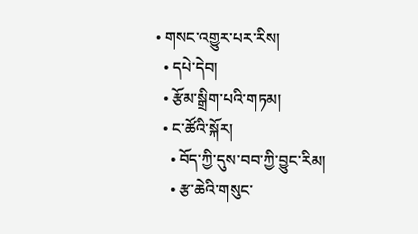• གསང་འགྱུར་པར་རིས།
  • དཔེ་དེབ།
  • རྩོམ་སྒྲིག་པའི་གཏམ།
  • ང་ཚོའི་སྐོར།
    • བོད་ཀྱི་དུས་བབ་ཀྱི་བྱུང་རིམ།
    • རྩ་ཆེའི་གསུང་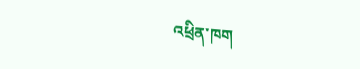འཕྲིན་ཁག